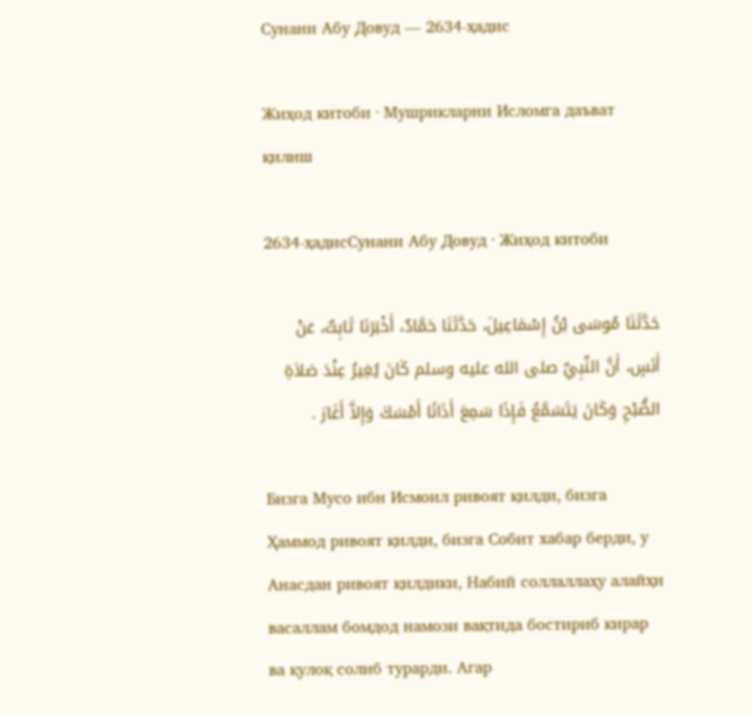Сунани Абу Довуд — 2634-ҳадис

Жиҳод китоби · Мушрикларни Исломга даъват қилиш

2634-ҳадисСунани Абу Довуд · Жиҳод китоби

حَدَّثَنَا مُوسَى بْنُ إِسْمَاعِيلَ، حَدَّثَنَا حَمَّادٌ، أَخْبَرَنَا ثَابِتٌ، عَنْ أَنَسٍ، أَنَّ النَّبِيَّ صلى الله عليه وسلم كَانَ يُغِيرُ عِنْدَ صَلاَةِ الصُّبْحِ وَكَانَ يَتَسَمَّعُ فَإِذَا سَمِعَ أَذَانًا أَمْسَكَ وَإِلاَّ أَغَارَ .

Бизга Мусо ибн Исмоил ривоят қилди, бизга Ҳаммод ривоят қилди, бизга Собит хабар берди, у Анасдан ривоят қилдики, Набий соллаллаҳу алайҳи васаллам бомдод намози вақтида бостириб кирар ва қулоқ солиб турарди. Агар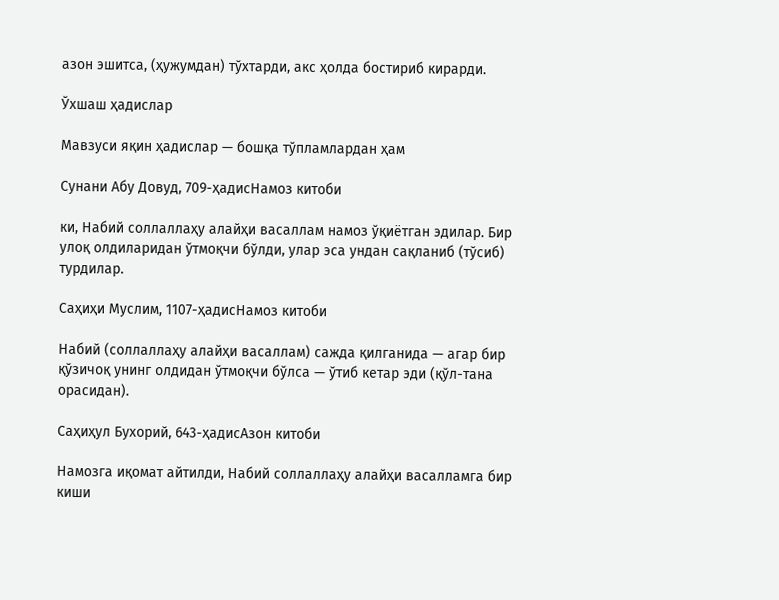азон эшитса, (ҳужумдан) тўхтарди, акс ҳолда бостириб кирарди.

Ўхшаш ҳадислар

Мавзуси яқин ҳадислар — бошқа тўпламлардан ҳам

Сунани Абу Довуд, 709-ҳадисНамоз китоби

ки, Набий соллаллаҳу алайҳи васаллам намоз ўқиётган эдилар. Бир улоқ олдиларидан ўтмоқчи бўлди, улар эса ундан сақланиб (тўсиб) турдилар.

Саҳиҳи Муслим, 1107-ҳадисНамоз китоби

Набий (соллаллаҳу алайҳи васаллам) сажда қилганида — агар бир қўзичоқ унинг олдидан ўтмоқчи бўлса — ўтиб кетар эди (қўл-тана орасидан).

Саҳиҳул Бухорий, 643-ҳадисАзон китоби

Намозга иқомат айтилди, Набий соллаллаҳу алайҳи васалламга бир киши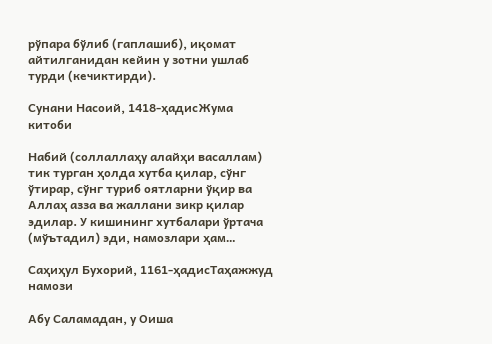рўпара бўлиб (гаплашиб), иқомат айтилганидан кейин у зотни ушлаб турди (кечиктирди).

Сунани Насоий, 1418-ҳадисЖума китоби

Набий (соллаллаҳу алайҳи васаллам) тик турган ҳолда хутба қилар, сўнг ўтирар, сўнг туриб оятларни ўқир ва Аллаҳ азза ва жаллани зикр қилар эдилар. У кишининг хутбалари ўртача (мўътадил) эди, намозлари ҳам…

Саҳиҳул Бухорий, 1161-ҳадисТаҳажжуд намози

Абу Саламадан, у Оиша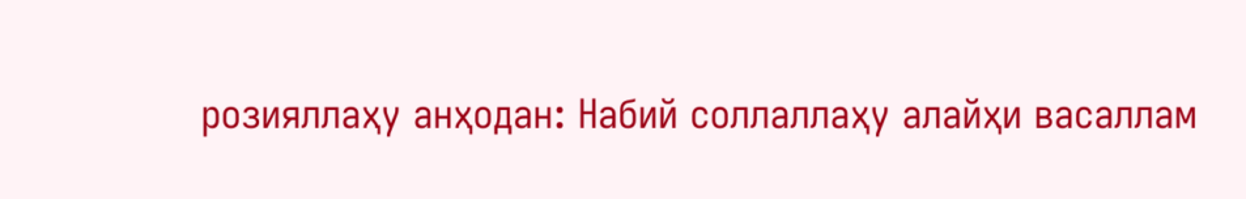розияллаҳу анҳодан: Набий соллаллаҳу алайҳи васаллам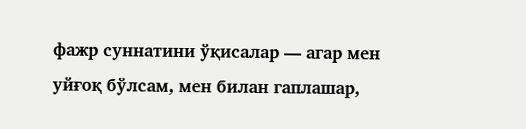фажр суннатини ўқисалар — агар мен уйғоқ бўлсам, мен билан гаплашар,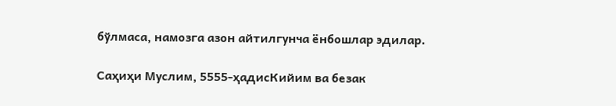бўлмаса, намозга азон айтилгунча ёнбошлар эдилар.

Саҳиҳи Муслим, 5555-ҳадисКийим ва безак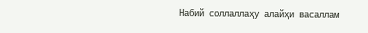Набий соллаллаҳу алайҳи васаллам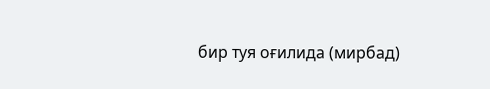бир туя оғилида (мирбад)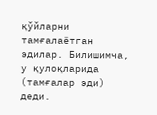қўйларни тамғалаётган эдилар. Билишимча, у қулоқларида (тамғалар эди) деди.